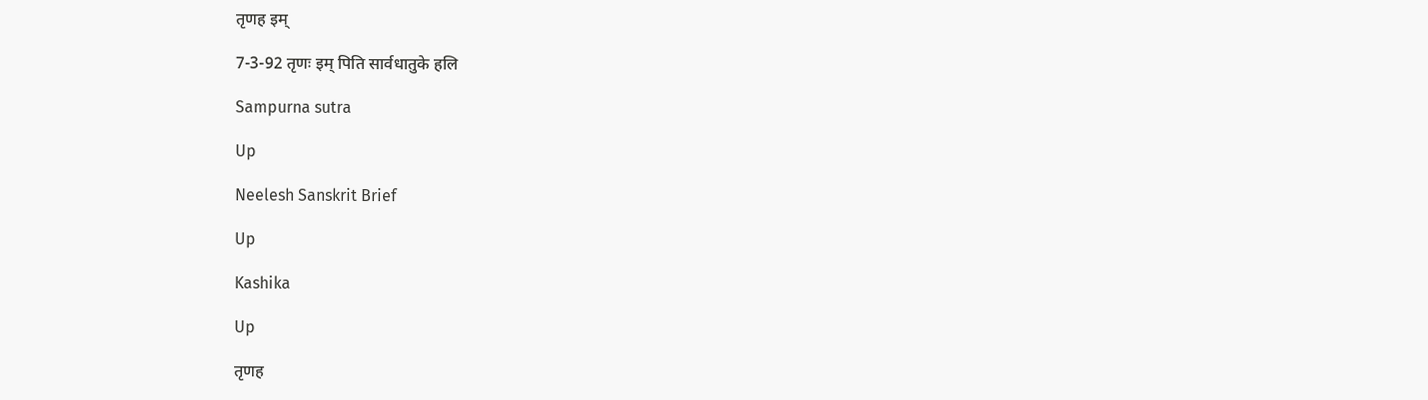तृणह इम्

7-3-92 तृणः इम् पिति सार्वधातुके हलि

Sampurna sutra

Up

Neelesh Sanskrit Brief

Up

Kashika

Up

तृणह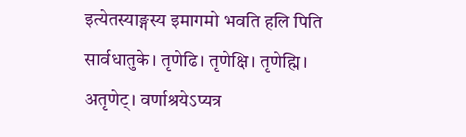इत्येतस्याङ्गस्य इमागमो भवति हलि पिति सार्वधातुके। तृणेढि। तृणेक्षि। तृणेह्मि। अतृणेट्। वर्णाश्रयेऽप्यत्र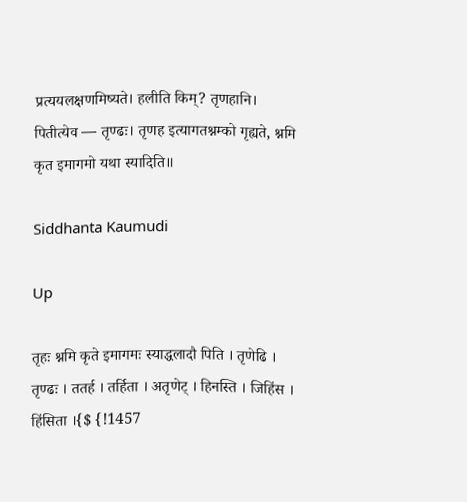प्रत्ययलक्षणमिष्यते। हलीति किम्? तृणहानि। पितीत्येव — तृण्ढः। तृणह इत्यागतश्नम्को गृह्यते, श्नमि कृत इमागमो यथा स्यादिति॥

Siddhanta Kaumudi

Up

तृहः श्नमि कृते इमागमः स्याद्धलादौ पिति । तृणेढि । तृण्ढः । ततर्ह । तर्हिता । अतृणेट् । हिनस्ति । जिहिंस । हिंसिता ।{$ {!1457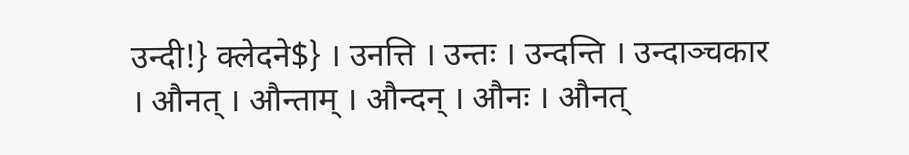उन्दी!} क्लेदने$} । उनत्ति । उन्तः । उन्दन्ति । उन्दाञ्चकार । औनत् । औन्ताम् । औन्दन् । औनः । औनत्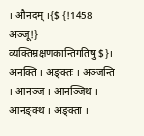। औनदम् ।{$ {!1458 अञ्जू!} व्यक्तिम्रक्षणकान्तिगतिषु $}। अनक्ति । अङ्क्तः । अञ्जन्ति । आनञ्ज । आनञ्जिथ । आनङ्क्थ । अङ्क्ता ।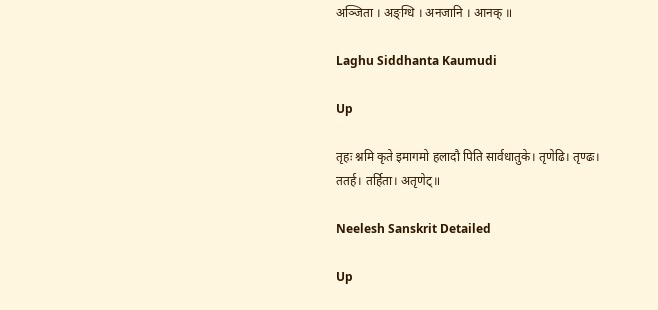अञ्जिता । अङ्ग्धि । अनजानि । आनक् ॥

Laghu Siddhanta Kaumudi

Up

तृहः श्नमि कृते इमागमो हलादौ पिति सार्वधातुके। तृणेढि। तृण्ढः। ततर्ह। तर्हिता। अतृणेट्॥

Neelesh Sanskrit Detailed

Up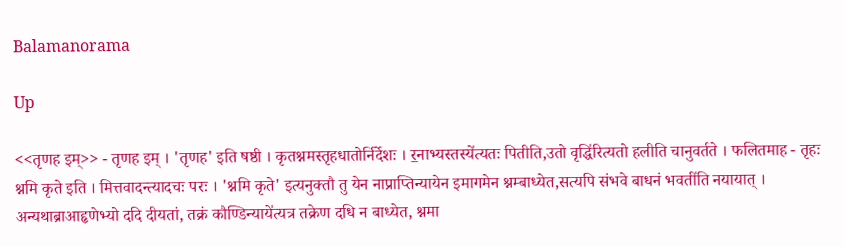Balamanorama

Up

<<तृणह इम्>> - तृणह इम् । 'तृणह' इति षष्ठी । कृतश्नमस्तृहधातोर्निर्देशः । र॒नाभ्यस्तस्ये॑त्यतः पितीति,उतो वृद्धि॑रित्यतो हलीति चानुवर्तते । फलितमाह - तृहः श्नमि कृते इति । मित्तवादन्त्यादचः परः । 'श्नमि कृते' इत्यनुक्तौ तु येन नाप्राप्तिन्यायेन इमागमेन श्नम्बाध्येत,सत्यपि संभवे बाधनं भवती॑ति नयायात् । अन्यथाब्राआहृणेभ्यो ददि दीयतां, तक्रं कौण्डिन्याये॑त्यत्र तक्रेण दधि न बाध्येत, श्नमा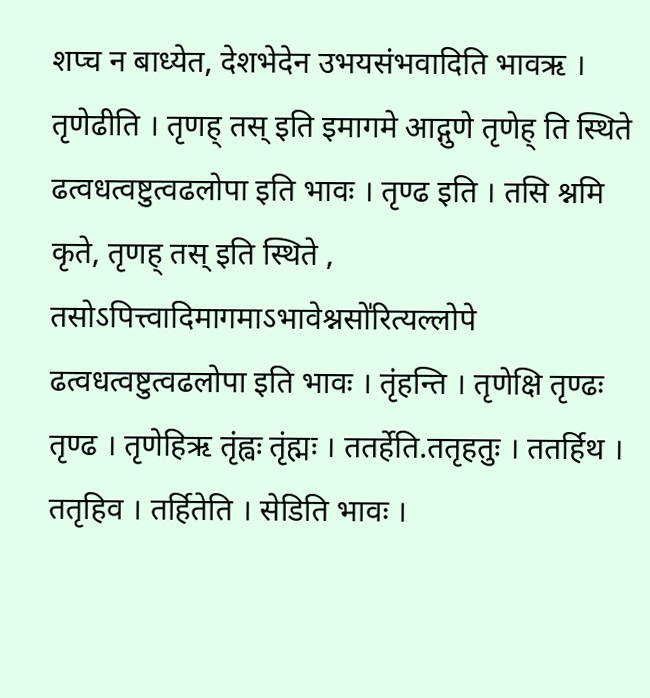शप्च न बाध्येत, देशभेदेन उभयसंभवादिति भावऋ । तृणेढीति । तृणह् तस् इति इमागमे आद्गुणे तृणेह् ति स्थिते ढत्वधत्वष्टुत्वढलोपा इति भावः । तृण्ढ इति । तसि श्नमि कृते, तृणह् तस् इति स्थिते , तसोऽपित्त्वादिमागमाऽभावेश्नसो॑रित्यल्लोपे ढत्वधत्वष्टुत्वढलोपा इति भावः । तृंहन्ति । तृणेक्षि तृण्ढः तृण्ढ । तृणेहिऋ तृंह्वः तृंह्मः । ततर्हेति.ततृहतुः । ततर्हिथ । ततृहिव । तर्हितेति । सेडिति भावः ।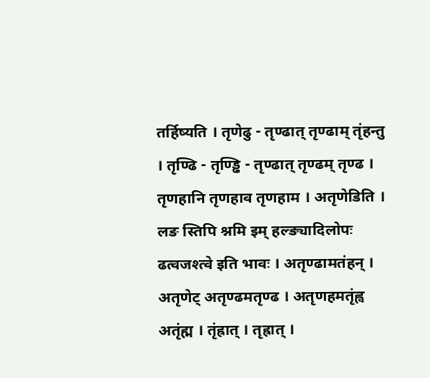तर्हिष्यति । तृणेढु - तृण्ढात् तृण्ढाम् तृंहन्तु । तृण्ढि - तृण्ड्ढि - तृण्ढात् तृण्ढम् तृण्ढ । तृणहानि तृणहाव तृणहाम । अतृणेडिति । लङ स्तिपि श्नमि इम् हल्ङ्यादिलोपः ढत्वजश्त्वे इति भावः । अतृण्ढामतंहन् । अतृणेट् अतृण्ढमतृण्ढ । अतृणहमतृंह्व अतृंह्म । तृंह्रात् । तृह्रात् ।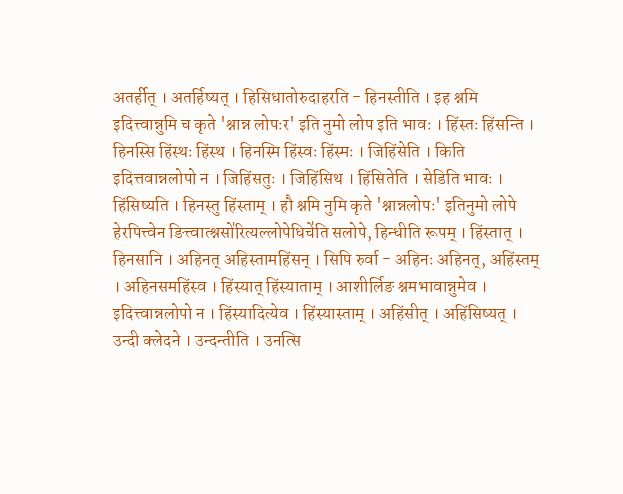अतर्हीत् । अतर्हिष्यत् । हिसिधातोरुदाहरति - हिनस्तीति । इह श्नमि इदित्त्वान्नुमि च कृते 'श्नान्न लोपःर' इति नुमो लोप इति भावः । हिंस्तः हिंसन्ति । हिनस्सि हिंस्थः हिंस्थ । हिनस्मि हिंस्वः हिंस्मः । जिहिंसेति । किति इदित्तवान्नलोपो न । जिहिंसतुः । जिहिंसिथ । हिंसितेति । सेडिति भावः । हिंसिष्यति । हिनस्तु हिंस्ताम् । हौ श्नमि नुमि कृते 'श्नान्नलोपः' इतिनुमो लोपे हेरपित्त्वेन ङित्त्वात्श्नसो॑रित्यल्लोपेधिचे॑ति सलोपे, हिन्धीति रूपम् । हिंस्तात् । हिनसानि । अहिनत् अहिस्तामहिंसन् । सिपि रुर्वा - अहिनः अहिनत्, अहिंस्तम् । अहिनसमहिंस्व । हिंस्यात् हिंस्याताम् । आशीर्लिङ श्नमभावान्नुमेव । इदित्त्वान्नलोपो न । हिंस्यादित्येव । हिंस्यास्ताम् । अहिंसीत् । अहिंसिष्यत् । उन्दी क्लेदने । उन्दन्तीति । उनत्सि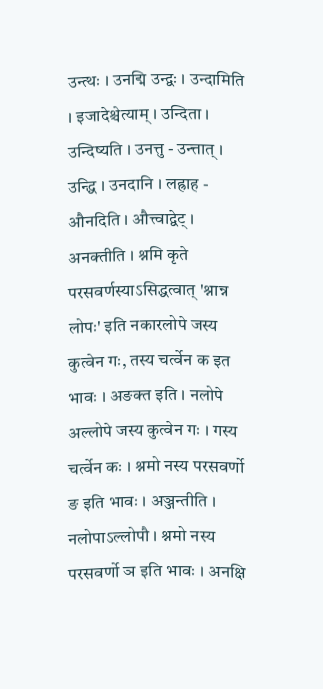उन्त्थः । उनद्मि उन्द्वः । उन्दामिति । इजादेश्चेत्याम् । उन्दिता । उन्दिष्यति । उनत्तु - उन्त्तात् । उन्द्धि । उनदानि । लह्राह - औनदिति । औत्त्वाद्वेट् । अनक्तीति । श्नमि कृते परसवर्णस्याऽसिद्धत्वात् 'श्नान्न लोपः' इति नकारलोपे जस्य कुत्वेन गः, तस्य चर्त्वेन क इत भावः । अङक्त इति । नलोपे अल्लोपे जस्य कुत्वेन गः । गस्य चर्त्वेन कः । श्नमो नस्य परसवर्णो ङ इति भावः । अञ्जन्तीति । नलोपाऽल्लोपौ । श्नमो नस्य परसवर्णो ञ इति भावः । अनक्षि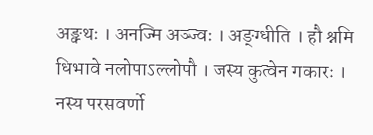अङ्क्थः । अनज्मि अञ्ज्वः । अङ्ग्धीति । हौ श्नमि धिभावे नलोपाऽल्लोपौ । जस्य कुत्वेन गकारः । नस्य परसवर्णो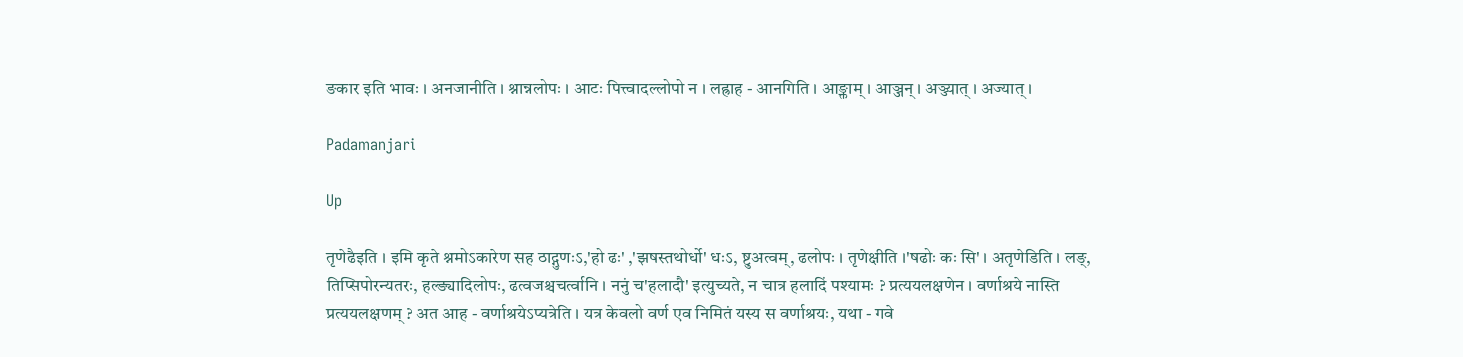ङकार इति भावः । अनजानीति । श्नान्नलोपः । आटः पित्त्वादल्लोपो न । लह्राह - आनगिति । आङ्क्ताम् । आञ्जन् । अञ्ज्यात् । अज्यात् ।

Padamanjari

Up

तृणेढैइति । इमि कृते श्नमोऽकारेण सह ठाद्गुणःऽ,'हो ढः' ,'झषस्तथोर्धो' धःऽ, ष्टुअत्वम्, ढलोपः । तृणेक्षीति ।'षढोः कः सि' । अतृणेडिति । लङ्, तिप्सिपोरन्यतरः, हल्ङ्यादिलोपः, ढत्वजश्चचर्त्वानि । ननुं च'हलादौ' इत्युच्यते, न चात्र हलादिं पश्यामः ? प्रत्ययलक्षणेन । वर्णाश्रये नास्ति प्रत्ययलक्षणम् ? अत आह - वर्णाश्रयेऽप्यत्रेति । यत्र केवलो वर्ण एव निमितं यस्य स वर्णाश्रयः, यथा - गवे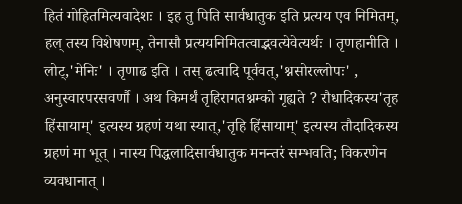हितं गोहितमित्यवादेशः । इह तु पिति सार्वधातुक इति प्रत्यय एव निमितम्, हल् तस्य विशेषणम्, तेनासौ प्रत्ययनिमितत्वाद्भवत्येवेत्यर्थः । तृणहानीति । लोट्,'मेनिः' । तृणाढ इति । तस् ढत्वादि पूर्ववत्,'श्नसोरल्लोपः' , अनुस्वारपरसवर्णौ । अथ किमर्थं तृहिरागतश्नम्को गृह्यते ? रौधादिकस्य'तृह हिंसायाम्' इत्यस्य ग्रहणं यथा स्यात्,'तृहि हिंसायाम्' इत्यस्य तौदादिकस्य ग्रहणं मा भूत् । नास्य पिद्धलादिसार्वधातुक मनन्तरं सम्भवति; विकरणेन व्यवधानात् ।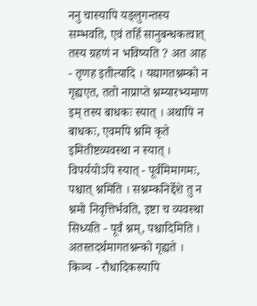ननु चास्यापि यङ्लुगन्तस्य सम्भवति, एवं तर्हि सानुबन्धकत्वात् तस्य ग्रहणं न भविष्यति ? अत आह - तृणह इतीत्यादि । यद्यागतश्नम्को न गृह्यएत, ततो नाप्राप्ते श्नम्यारभ्यमाण इम् तस्य बाधकः स्यात् । अथापि न बाधकः, एवमपि श्नमि कृते इमितीष्टव्यवस्था न स्यात् । विपर्ययोऽपि स्यात् - पूर्वमिमागमः, पश्चात् श्नमिति । सश्नम्कनिर्द्देशे तु न श्नमो निवृत्तिर्भवति, इष्टा च व्यवस्था सिध्यति - पूर्वं श्नम्, पश्चादिमिति । अतस्तदर्थमागतश्नन्को गृह्यते । किञ्च - रौधादिकस्यापि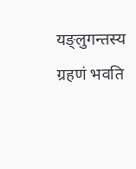यङ्लुगन्तस्य ग्रहणं भवति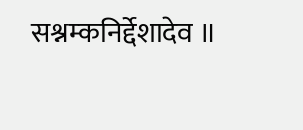सश्नम्कनिर्द्देशादेव ॥